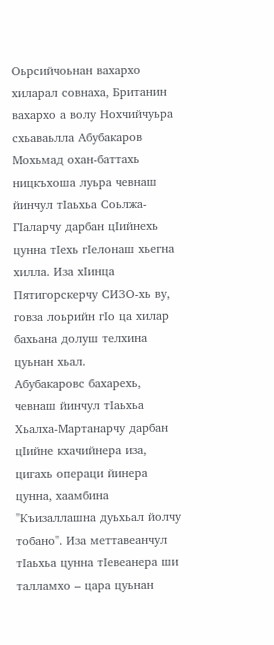Оьрсийчоьнан вахархо хиларал совнаха, Британин вахархо а волу Нохчийчуьра схьаваьлла Абубакаров Мохьмад охан-баттахь ницкъхоша луьра чевнаш йинчул тӀаьхьа Соьлжа-ГӀаларчу дарбан цӀийнехь цунна тIехь гӀелонаш хьегна хилла. Иза хӀинца Пятигорскерчу СИЗО-хь ву, говза лоьрийн гӀо ца хилар бахьана долуш телхина цуьнан хьал.
Абубакаровс бахарехь, чевнаш йинчул тӀаьхьа Хьалха-Мартанарчу дарбан цӀийне кхачийнера иза, цигахь операци йинера цунна, хаамбина "Къизаллашна дуьхьал йолчу тобано". Иза меттавеанчул тIаьхьа цунна тӀевеанера ши талламхо – цара цуьнан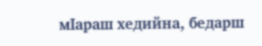мIараш хедийна, бедарш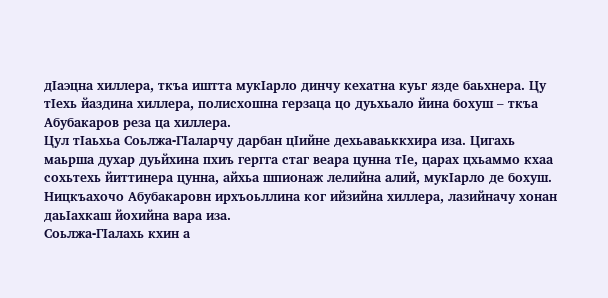дIаэцна хиллера, ткъа иштта мукӀарло динчу кехатна куьг язде баьхнера. Цу тIехь йаздина хиллера, полисхошна герзаца цо дуьхьало йина бохуш – ткъа Абубакаров реза ца хиллера.
Цул тӀаьхьа Соьлжа-ГӀаларчу дарбан цӀийне дехьаваьккхира иза. Цигахь маьрша духар дуьйхина пхиъ гергга стаг веара цунна тӀе, царах цхьаммо кхаа сохьтехь йиттинера цунна, айхьа шпионаж лелийна алий, мукӀарло де бохуш. Ницкъахочо Абубакаровн ирхъоьллина ког ийзийна хиллера, лазийначу хонан даьIахкаш йохийна вара иза.
Соьлжа-ГIалахь кхин а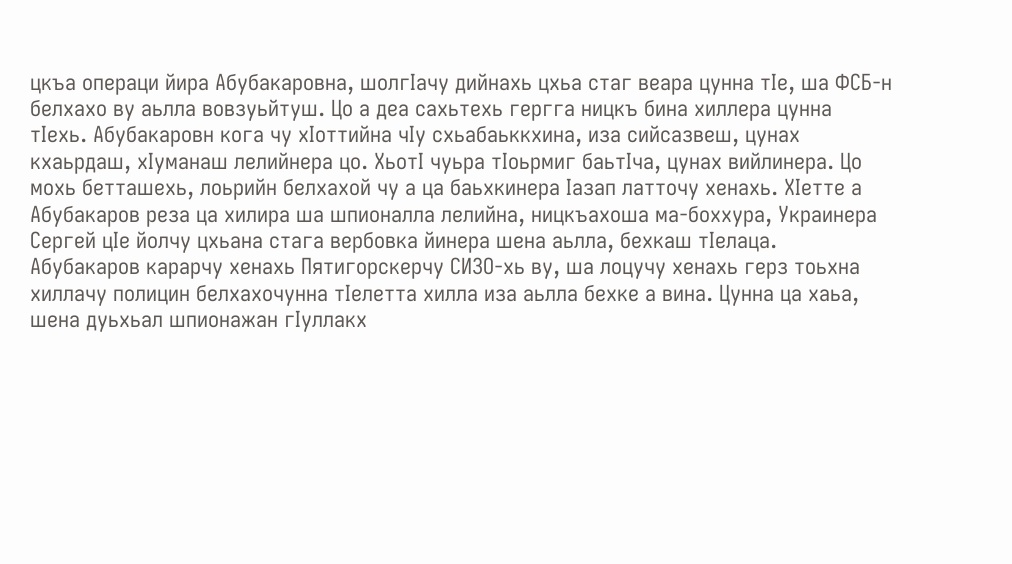цкъа операци йира Абубакаровна, шолгӀачу дийнахь цхьа стаг веара цунна тӀе, ша ФСБ-н белхахо ву аьлла вовзуьйтуш. Цо а деа сахьтехь гергга ницкъ бина хиллера цунна тIехь. Абубакаровн кога чу хӀоттийна чIу схьабаьккхина, иза сийсазвеш, цунах кхаьрдаш, хIуманаш лелийнера цо. ХьотI чуьра тIоьрмиг баьтIча, цунах вийлинера. Цо мохь бетташехь, лоьрийн белхахой чу а ца баьхкинера Ӏазап латточу хенахь. ХӀетте а Абубакаров реза ца хилира ша шпионалла лелийна, ницкъахоша ма-боххура, Украинера Сергей цIе йолчу цхьана стага вербовка йинера шена аьлла, бехкаш тIелаца.
Абубакаров карарчу хенахь Пятигорскерчу СИЗО-хь ву, ша лоцучу хенахь герз тоьхна хиллачу полицин белхахочунна тIелетта хилла иза аьлла бехке а вина. Цунна ца хаьа, шена дуьхьал шпионажан гӀуллакх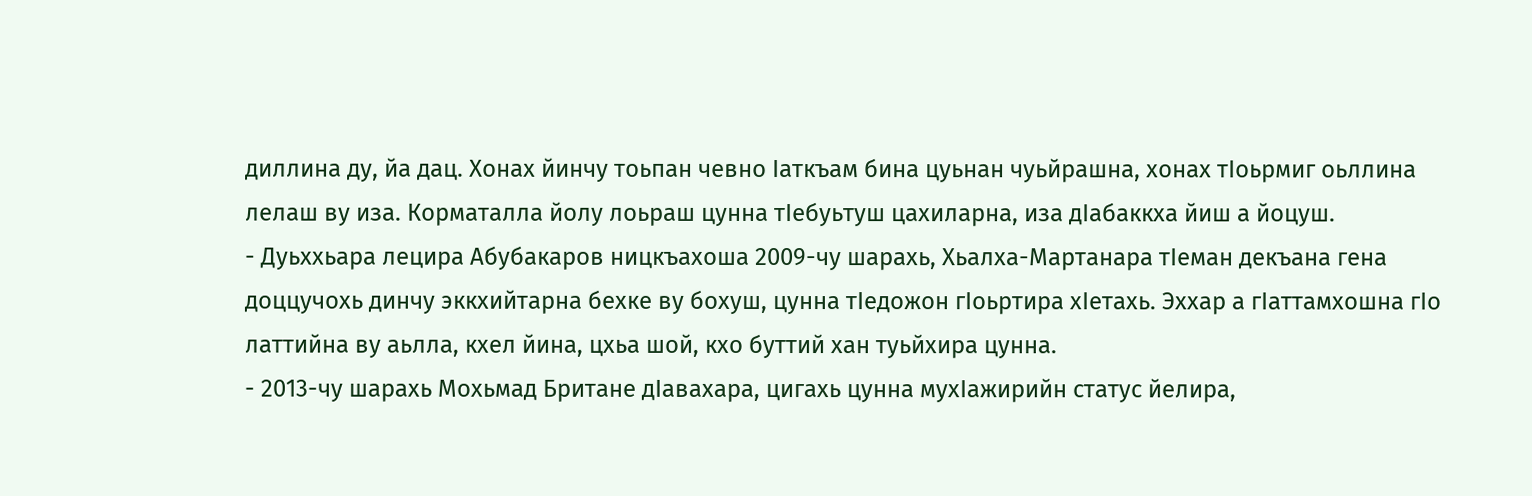диллина ду, йа дац. Хонах йинчу тоьпан чевно Iаткъам бина цуьнан чуьйрашна, хонах тIоьрмиг оьллина лелаш ву иза. Корматалла йолу лоьраш цунна тIебуьтуш цахиларна, иза дIабаккха йиш а йоцуш.
- Дуьххьара лецира Абубакаров ницкъахоша 2009-чу шарахь, Хьалха-Мартанара тIеман декъана гена доццучохь динчу эккхийтарна бехке ву бохуш, цунна тIедожон гIоьртира хIетахь. Эххар а гIаттамхошна гIо латтийна ву аьлла, кхел йина, цхьа шой, кхо буттий хан туьйхира цунна.
- 2013-чу шарахь Мохьмад Британе дIавахара, цигахь цунна мухIажирийн статус йелира,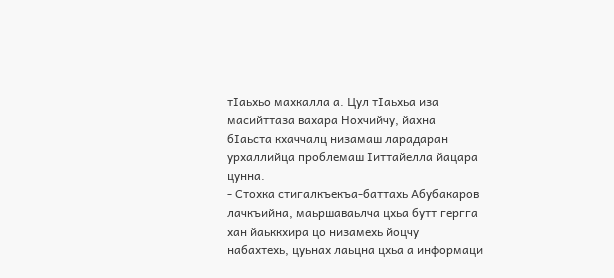тIаьхьо махкалла а. Цул тIаьхьа иза масийттаза вахара Нохчийчу, йахна бIаьста кхаччалц низамаш ларадаран урхаллийца проблемаш Iиттайелла йацара цунна.
- Стохка стигалкъекъа-баттахь Абубакаров лачкъийна, маьршаваьлча цхьа бутт гергга хан йаьккхира цо низамехь йоцчу набахтехь, цуьнах лаьцна цхьа а информаци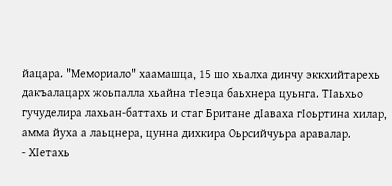йацара. "Мемориало" хаамашца, 15 шо хьалха динчу эккхийтарехь дакъалацарх жоьпалла хьайна тӀеэца баьхнера цуьнга. ТӀаьхьо гучуделира лахьан-баттахь и стаг Британе дIаваха гӀоьртина хилар, амма йуха а лаьцнера, цунна дихкира Оьрсийчуьра аравалар.
- ХӀетахь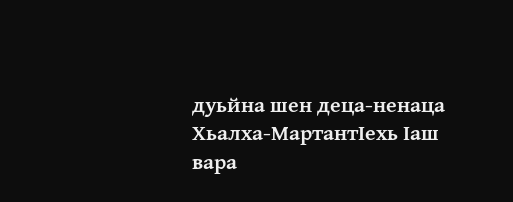дуьйна шен деца-ненаца Хьалха-МартантӀехь Ӏаш вара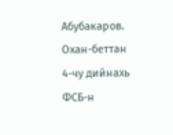Абубакаров. Охан-беттан 4-чу дийнахь ФСБ-н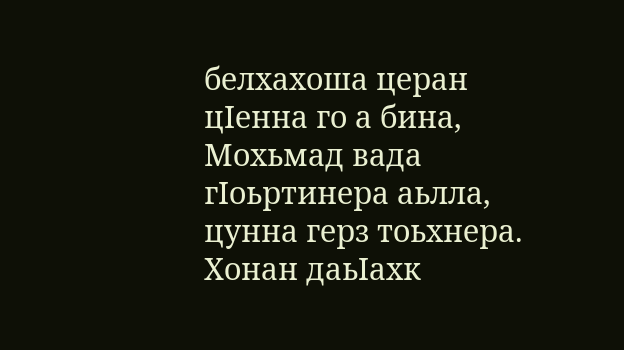белхахоша церан цIенна го а бина, Мохьмад вада гIоьртинера аьлла, цунна герз тоьхнера. Хонан даьIахк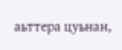аьттера цуьнан,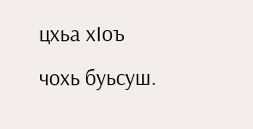цхьа хIоъ чохь буьсуш.